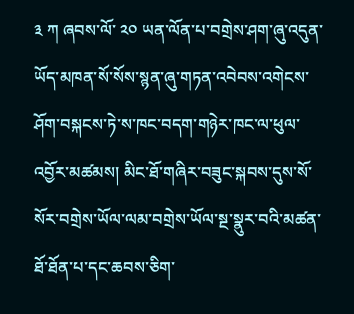༣ ཀ ཞབས་ལོ་ ༢༠ ཡན་ལོན་པ་བགྲེས་ཤག་ཞུ་འདུན་ཡོད་མཁན་སོ་སོས་སྙན་ཞུ་གཏན་འབེབས་འགེངས་ཤོག་བསྐངས་ཏེ་ས་ཁང་བདག་གཉེར་ཁང་ལ་ཕུལ་འབྱོར་མཚམས། མིང་ཐོ་གཞིར་བཟུང་སྐབས་དུས་སོ་སོར་བགྲེས་ཡོལ་ལམ་བགྲེས་ཡོལ་སྔ་སྣུར་བའི་མཚན་ཐོ་ཐོན་པ་དང་ཆབས་ཅིག་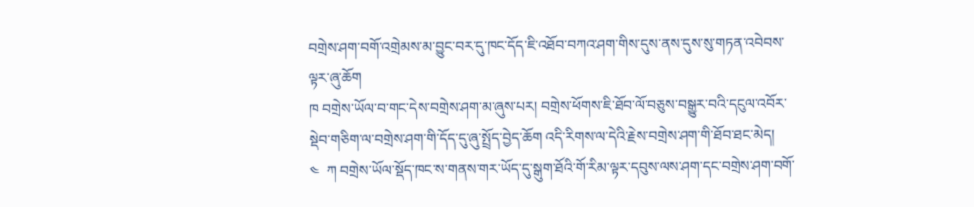བགྲེས་ཤག་བགོ་འགྲེམས་མ་བྱུང་བར་དུ་ཁང་དོད་ཇི་འཐོབ་བཀའ་ཤག་གིས་དུས་ནས་དུས་སུ་གཏན་འབེབས་ལྟར་ཞུ་ཆོག
ཁ བགྲེས་ཡོལ་བ་གང་དེས་བགྲེས་ཤག་མ་ཞུས་པར། བགྲེས་ཕོགས་ཇི་ཐོབ་ལོ་བཅུས་བསྒྱུར་བའི་དངུལ་འབོར་སྡེབ་གཅིག་ལ་བགྲེས་ཤག་གི་དོད་དུ་ཞུ་སྤྲོད་བྱེད་ཆོག འདི་རིགས་ལ་དེའི་རྗེས་བགྲེས་ཤག་གི་ཐོབ་ཐང་མེད།
༤  ཀ བགྲེས་ཡོལ་སྡོད་ཁང་ས་གནས་གར་ཡོད་དུ་སྒུག་ཐོའི་གོ་རིམ་ལྟར་དབུས་ལས་ཤག་དང་བགྲེས་ཤག་བགོ་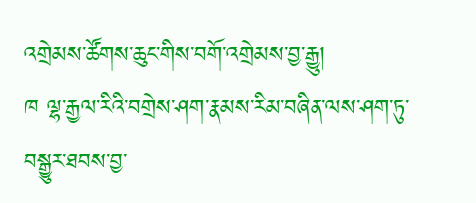འགྲེམས་ཚོགས་ཆུང་གིས་བགོ་འགྲེམས་བྱ་རྒྱུ།
ཁ ལྷ་རྒྱལ་རིའི་བགྲེས་ཤག་རྣམས་རིམ་བཞིན་ལས་ཤག་ཏུ་བསྒྱུར་ཐབས་བྱ་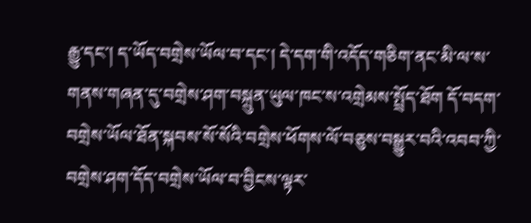རྒྱུ་དང་། ད་ཡོད་བགྲེས་ཡོལ་བ་དང་། དེ་དག་གི་འདོད་གཅིག་ནང་མི་ལ་ས་གནས་གཞན་དུ་བགྲེས་ཤག་བསྐྲུན་ཡུལ་ཁང་ས་འགྲེམས་སྤྲོད་ཐོག དོ་བདག་བགྲེས་ཡོལ་ཐོན་སྐབས་སོ་སོའི་བགྲེས་ཕོགས་ལོ་བཅུས་བསྒྱུར་བའི་འབབ་ཀྱི་བགྲེས་ཤག་དོད་བགྲེས་ཡོལ་བ་བྱིངས་ལྟར་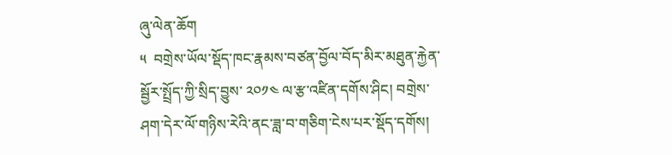ཞུ་ལེན་ཆོག
༥  བགྲེས་ཡོལ་སྡོད་ཁང་རྣམས་བཙན་བྱོལ་བོད་མིར་མཐུན་རྐྱེན་སྦྱོར་སྤྲོད་ཀྱི་སྲིད་བྱུས་ ༢༠༡༤ ལ་རྩ་འཛིན་དགོས་ཤིང། བགྲེས་ཤག་དེར་ལོ་གཉིས་རེའི་ནང་ཟླ་བ་གཅིག་ངེས་པར་སྡོད་དགོས།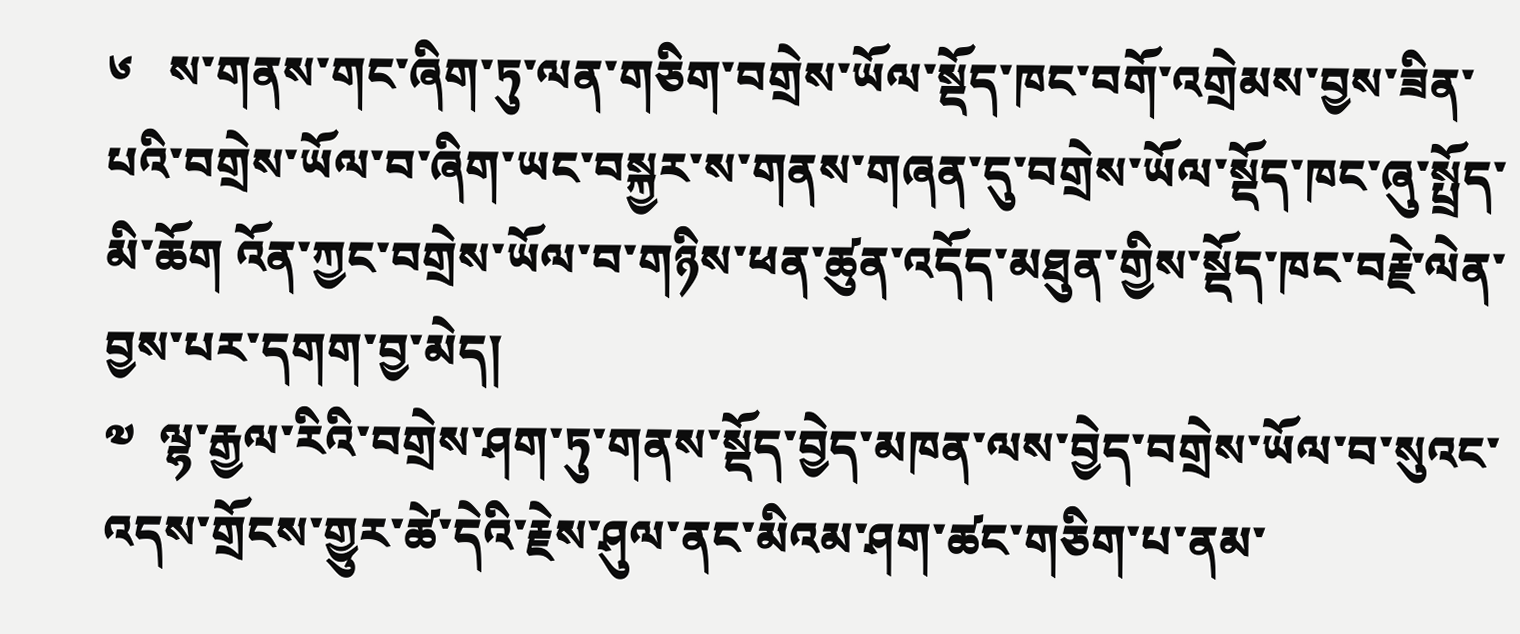༦   ས་གནས་གང་ཞིག་ཏུ་ལན་གཅིག་བགྲེས་ཡོལ་སྡོད་ཁང་བགོ་འགྲེམས་བྱས་ཟིན་པའི་བགྲེས་ཡོལ་བ་ཞིག་ཡང་བསྐྱར་ས་གནས་གཞན་དུ་བགྲེས་ཡོལ་སྡོད་ཁང་ཞུ་སྤྲོད་མི་ཆོག འོན་ཀྱང་བགྲེས་ཡོལ་བ་གཉིས་ཕན་ཚུན་འདོད་མཐུན་གྱིས་སྡོད་ཁང་བརྗེ་ལེན་བྱས་པར་དགག་བྱ་མེད།
༧  ལྷ་རྒྱལ་རིའི་བགྲེས་ཤག་ཏུ་གནས་སྡོད་བྱེད་མཁན་ལས་བྱེད་བགྲེས་ཡོལ་བ་སུའང་འདས་གྲོངས་གྱུར་ཚེ་དེའི་རྗེས་ཤུལ་ནང་མིའམ་ཤག་ཚང་གཅིག་པ་ནམ་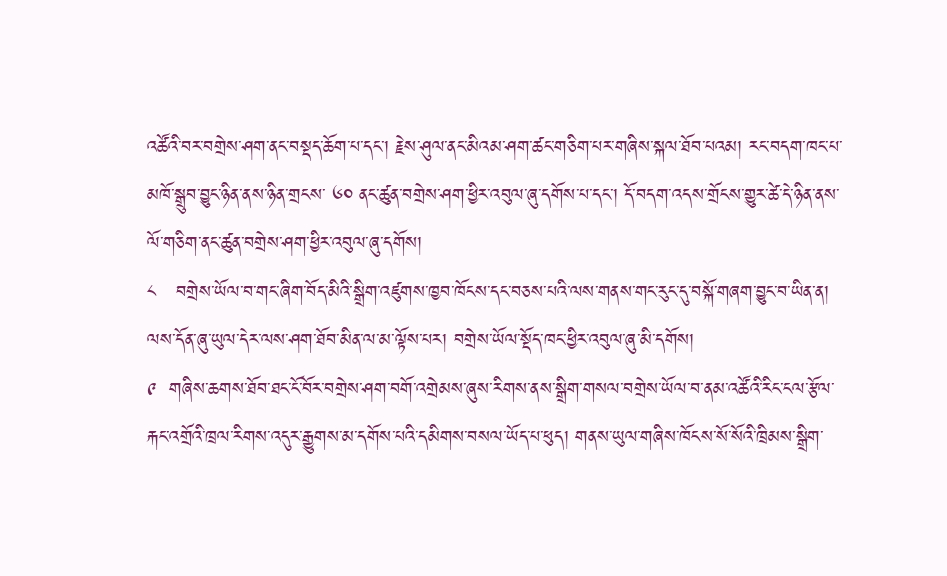འཚོའི་བར་བགྲེས་ཤག་ནང་བསྡད་ཆོག་པ་དང་། རྗེས་ཤུལ་ནང་མིའམ་ཤག་ཚང་གཅིག་པར་གཞིས་སྐལ་ཐོབ་པའམ། རང་བདག་ཁང་པ་མཁོ་སྒྲུབ་བྱུང་ཉིན་ནས་ཉིན་གྲངས་ ༦༠ ནང་ཚུན་བགྲེས་ཤག་ཕྱིར་འབུལ་ཞུ་དགོས་པ་དང་། དོ་བདག་འདས་གྲོངས་གྱུར་ཚེ་དེ་ཉིན་ནས་ལོ་གཅིག་ནང་ཚུན་བགྲེས་ཤག་ཕྱིར་འབུལ་ཞུ་དགོས།
༨   བགྲེས་ཡོལ་བ་གང་ཞིག་བོད་མིའི་སྒྲིག་འཛུགས་ཁྱབ་ཁོངས་དང་བཅས་པའི་ལས་གནས་གང་རུང་དུ་བསྐོ་གཞག་བྱུང་བ་ཡིན་ན། ལས་དོན་ཞུ་ཡུལ་དེར་ལས་ཤག་ཐོབ་མིན་ལ་མ་ལྟོས་པར། བགྲེས་ཡོལ་སྡོད་ཁང་ཕྱིར་འབུལ་ཞུ་མི་དགོས།
༩  གཞིས་ཆགས་ཐོབ་ཐང་ངོ་བོར་བགྲེས་ཤག་བགོ་འགྲེམས་ཞུས་རིགས་ནས་སྒྲིག་གསལ་བགྲེས་ཡོལ་བ་ནམ་འཚོའི་རིང་ངལ་རྩོལ་རྐང་འགྲོའི་ཁྲལ་རིགས་འདུར་རྒྱུགས་མ་དགོས་པའི་དམིགས་བསལ་ཡོད་པ་ཕུད། གནས་ཡུལ་གཞིས་ཁོངས་སོ་སོའི་ཁྲིམས་སྒྲིག་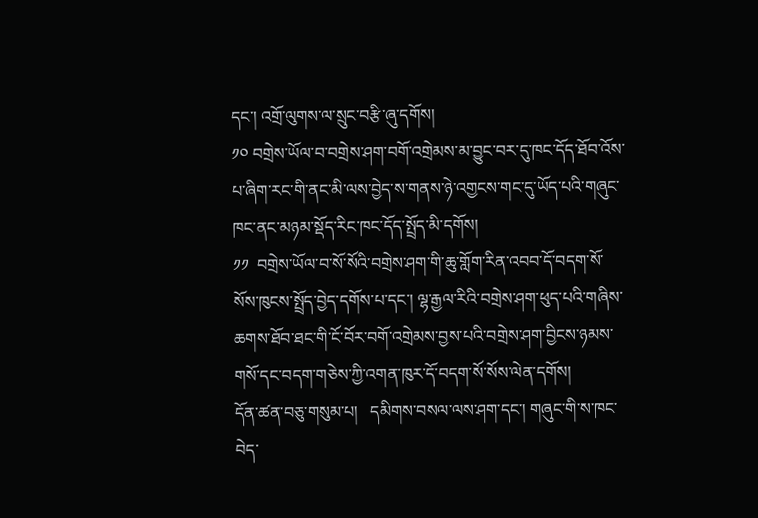དང་། འགྲོ་ལུགས་ལ་སྲུང་བརྩི་ཞུ་དགོས།
༡༠ བགྲེས་ཡོལ་བ་བགྲེས་ཤག་བགོ་འགྲེམས་མ་བྱུང་བར་དུ་ཁང་དོད་ཐོབ་འོས་པ་ཞིག་རང་གི་ནང་མི་ལས་བྱེད་ས་གནས་ཉེ་འགྱངས་གང་དུ་ཡོད་པའི་གཞུང་ཁང་ནང་མཉམ་སྡོད་རིང་ཁང་དོད་སྤྲོད་མི་དགོས།
༡༡  བགྲེས་ཡོལ་བ་སོ་སོའི་བགྲེས་ཤག་གི་ཆུ་གློག་རིན་འབབ་དོ་བདག་སོ་སོས་ཁུངས་སྤྲོད་བྱེད་དགོས་པ་དང་། ལྷ་རྒྱལ་རིའི་བགྲེས་ཤག་ཕུད་པའི་གཞིས་ཆགས་ཐོབ་ཐང་གི་ངོ་བོར་བགོ་འགྲེམས་བྱས་པའི་བགྲེས་ཤག་བྱིངས་ཉམས་གསོ་དང་བདག་གཅེས་ཀྱི་འགན་ཁུར་དོ་བདག་སོ་སོས་ལེན་དགོས།
དོན་ཚན་བཅུ་གསུམ་པ།   དམིགས་བསལ་ལས་ཤག་དང་། གཞུང་གི་ས་ཁང་བེད་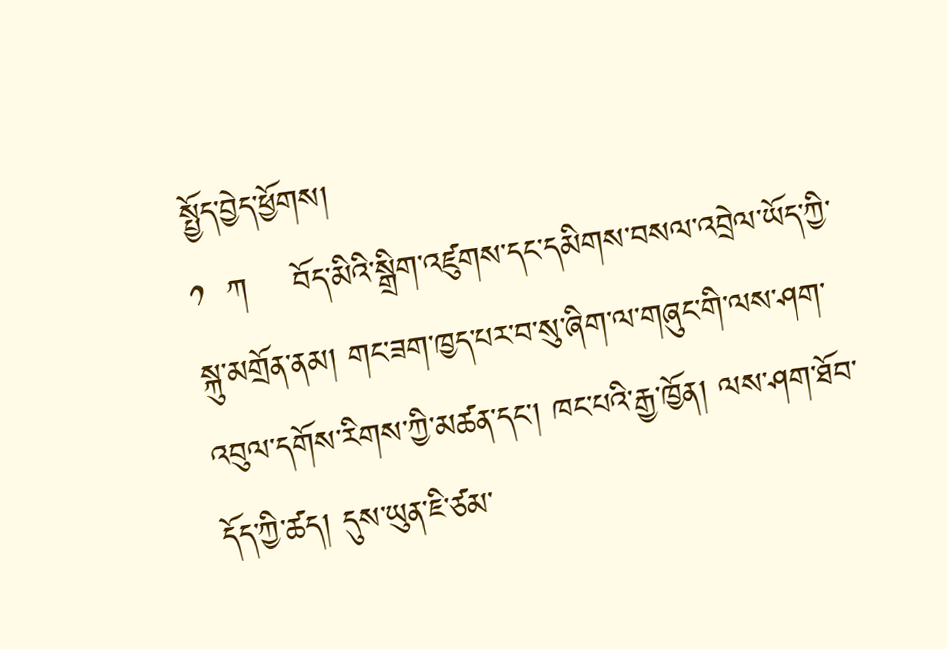སྤྱོད་བྱེད་ཕྱོགས།
༡  ཀ    བོད་མིའི་སྒྲིག་འཛུགས་དང་དམིགས་བསལ་འབྲེལ་ཡོད་ཀྱི་སྐུ་མགྲོན་ནམ། གང་ཟག་ཁྱད་པར་བ་སུ་ཞིག་ལ་གཞུང་གི་ལས་ཤག་འབུལ་དགོས་རིགས་ཀྱི་མཚན་དང་། ཁང་པའི་རྒྱ་ཁྱོན། ལས་ཤག་ཐོབ་དོད་ཀྱི་ཚད། དུས་ཡུན་ཇི་ཙམ་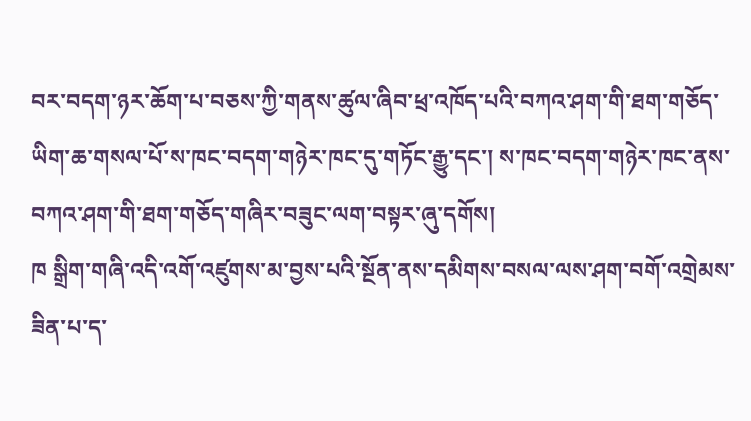བར་བདག་ཉར་ཆོག་པ་བཅས་ཀྱི་གནས་ཚུལ་ཞིབ་ཕྲ་འཁོད་པའི་བཀའ་ཤག་གི་ཐག་གཅོད་ཡིག་ཆ་གསལ་པོ་ས་ཁང་བདག་གཉེར་ཁང་དུ་གཏོང་རྒྱུ་དང་། ས་ཁང་བདག་གཉེར་ཁང་ནས་བཀའ་ཤག་གི་ཐག་གཅོད་གཞིར་བཟུང་ལག་བསྟར་ཞུ་དགོས།
ཁ སྒྲིག་གཞི་འདི་འགོ་འཛུགས་མ་བྱས་པའི་སྔོན་ནས་དམིགས་བསལ་ལས་ཤག་བགོ་འགྲེམས་ཟིན་པ་ད་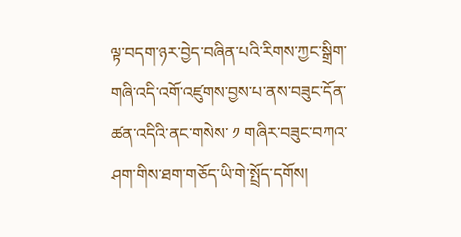ལྟ་བདག་ཉར་བྱེད་བཞིན་པའི་རིགས་ཀྱང་སྒྲིག་གཞི་འདི་འགོ་འཛུགས་བྱས་པ་ནས་བཟུང་དོན་ཚན་འདིའི་ནང་གསེས་ ༡ གཞིར་བཟུང་བཀའ་ཤག་གིས་ཐག་གཅོད་ཡི་གེ་སྤྲོད་དགོས།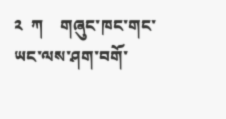༢  ཀ    གཞུང་ཁང་གང་ཡང་ལས་ཤག་བགོ་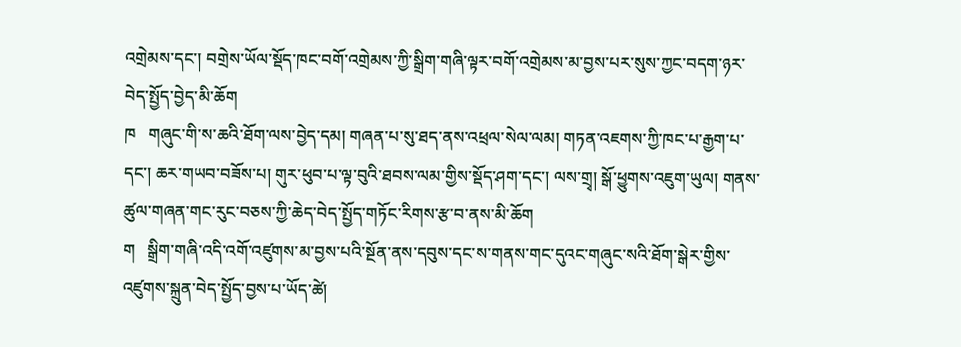འགྲེམས་དང་། བགྲེས་ཡོལ་སྡོད་ཁང་བགོ་འགྲེམས་ཀྱི་སྒྲིག་གཞི་ལྟར་བགོ་འགྲེམས་མ་བྱས་པར་སུས་ཀྱང་བདག་ཉར་བེད་སྤྱོད་བྱེད་མི་ཆོག
ཁ   གཞུང་གི་ས་ཆའི་ཐོག་ལས་བྱེད་དམ། གཞན་པ་སུ་ཐད་ནས་འཕྲལ་སེལ་ལམ། གཏན་འཇགས་ཀྱི་ཁང་པ་རྒྱག་པ་དང་། ཆར་གཡབ་བཟོས་པ། གུར་ཕུབ་པ་ལྟ་བུའི་ཐབས་ལམ་གྱིས་སྡོད་ཤག་དང་། ལས་གྲྭ། སྒོ་ཕྱུགས་འཇུག་ཡུལ། གནས་ཚུལ་གཞན་གང་རུང་བཅས་ཀྱི་ཆེད་བེད་སྤྱོད་གཏོང་རིགས་རྩ་བ་ནས་མི་ཆོག
ག   སྒྲིག་གཞི་འདི་འགོ་འཛུགས་མ་བྱས་པའི་སྔོན་ནས་དབུས་དང་ས་གནས་གང་དུའང་གཞུང་སའི་ཐོག་སྒེར་གྱིས་འཛུགས་སྐྲུན་བེད་སྤྱོད་བྱས་པ་ཡོད་ཚེ།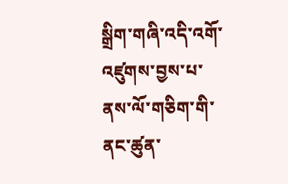སྒྲིག་གཞི་འདི་འགོ་འཛུགས་བྱས་པ་ནས་ལོ་གཅིག་གི་ནང་ཚུན་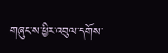གཞུང་ས་ཕྱིར་འབུལ་དགོས་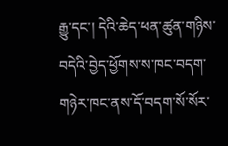རྒྱུ་དང་། དེའི་ཆེད་ཕན་ཚུན་གཉིས་བདེའི་བྱེད་ཕྱོགས་ས་ཁང་བདག་གཉེར་ཁང་ནས་དོ་བདག་སོ་སོར་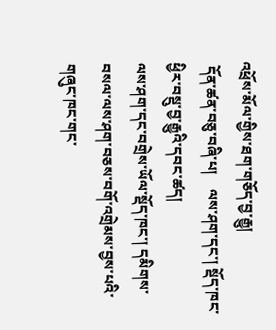འཕྲོས་མོལ་གྱིས་ཐག་གཅོད་བྱ་རྒྱུ།
 དོན་ཚན་བཅུ་བཞི་པ།    ལས་ཤག་དང་། སྡོད་ཁང་ཕྱིར་བསྡུ་བྱ་རྒྱུའི་དབང་ཚད།
ལས་ཤག་དང་བགྲེས་ཡོལ་སྡོད་ཁང་། དམིགས་བསལ་ལས་ཤག་བཅས་བགོ་འགྲེམས་བྱས་པའི་གཞུང་ཁང་གང་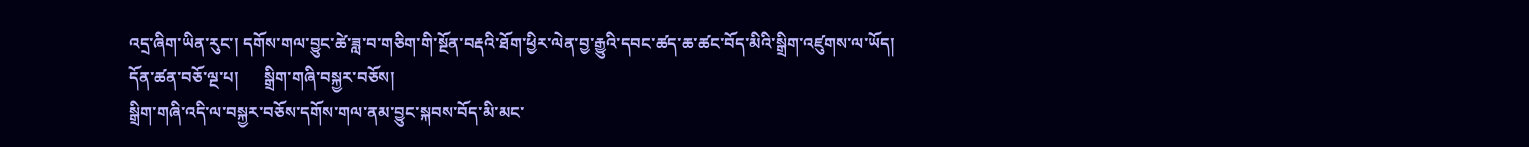འདྲ་ཞིག་ཡིན་རུང་། དགོས་གལ་བྱུང་ཚེ་ཟླ་བ་གཅིག་གི་སྔོན་བརྡའི་ཐོག་ཕྱིར་ལེན་བྱ་རྒྱུའི་དབང་ཚད་ཆ་ཚང་བོད་མིའི་སྒྲིག་འཛུགས་ལ་ཡོད།
དོན་ཚན་བཅོ་ལྔ་པ།      སྒྲིག་གཞི་བསྐྱར་བཅོས།
སྒྲིག་གཞི་འདི་ལ་བསྐྱར་བཅོས་དགོས་གལ་ནམ་བྱུང་སྐབས་བོད་མི་མང་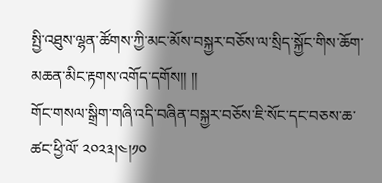སྤྱི་འཐུས་ལྷན་ཚོགས་ཀྱི་མང་མོས་བསྐྱར་བཅོས་ལ་སྲིད་སྐྱོང་གིས་ཆོག་མཆན་མིང་རྟགས་འགོད་དགོས།། །།
གོང་གསལ་སྒྲིག་གཞི་འདི་བཞིན་བསྐྱར་བཅོས་ཇི་སོང་དང་བཅས་ཆ་ཚང་ཕྱི་ལོ་ ༢༠༢༣།༤།༡༠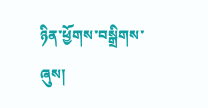ཉིན་ཕྱོགས་བསྒྲིགས་ཞུས།